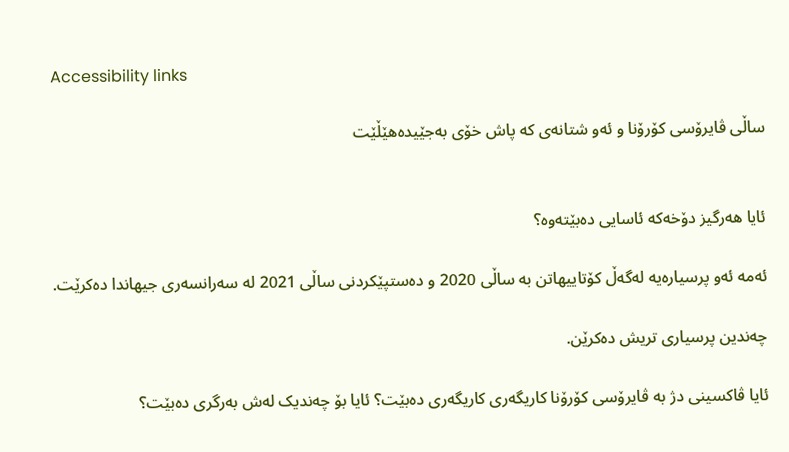Accessibility links

ساڵی ڤایرۆسی کۆرۆنا و ئەو شتانەی کە پاش خۆی بەجێیدەهێڵێت


ئایا هەرگیز دۆخەکە ئاسایی دەبێتەوە؟

ئەمە ئەو پرسیارەیە لەگەڵ کۆتاییهاتن بە ساڵی 2020 و دەستپێکردنی ساڵی 2021 لە سەرانسەری جیهاندا دەکرێت.

چەندین پرسیاری تریش دەکرێن.

ئایا ڤاکسینی دژ بە ڤایرۆسی کۆرۆنا کاریگەری کاریگەری دەبێت؟ ئایا بۆ چەندیک لەش بەرگری دەبێت؟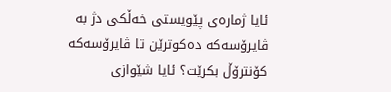ئایا ژمارەی پێویستی خەڵکی دژ بە ڤایرۆسەکە دەکوترێن تا ڤایرۆسەکە کۆنترۆڵ بکرێت؟ ئایا شێوازی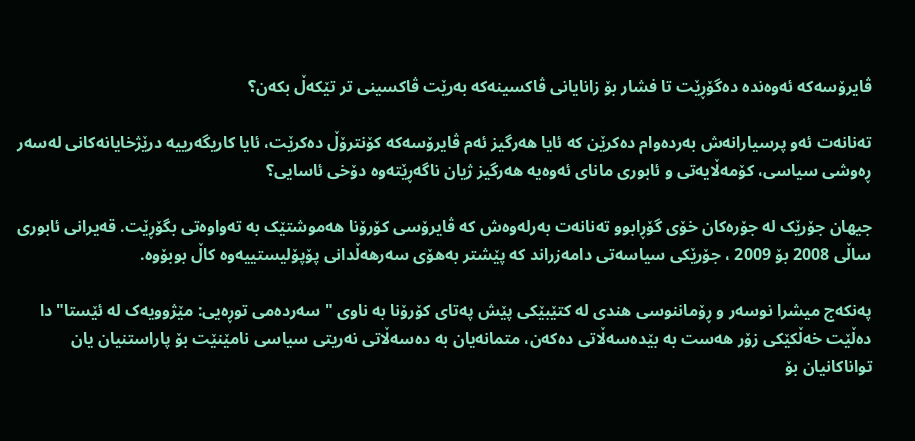ڤایرۆسەکە ئەوەندە دەگۆڕێت تا فشار بۆ زانایانی ڤاکسینەکە بەرێت ڤاکسینی تر تێکەڵ بکەن؟

تەنانەت ئەو پرسیارانەش بەردەوام دەکرێن کە ئایا هەرگیز ئەم ڤایرۆسەکە کۆنترۆڵ دەکرێت، ئایا کاریگەرییە درێژخایانەکانی لەسەر ڕەوشی سیاسی، کۆمەڵایەتی و ئابوری مانای ئەوەیە هەرگیز ژیان ناگەڕێتەوە دۆخی ئاسایی؟

جیهان جۆرێک لە جۆرەکان خۆی گۆڕابوو تەنانەت بەرلەوەش کە ڤایرۆسی کۆرۆنا هەموشتێک بە تەواوەتی بگۆڕێت. قەیرانی ئابوری ساڵی 2008 بۆ 2009 ، جۆرێکی سیاسەتی دامەزراند کە پێشتر بەهۆی سەرهەڵدانی پۆپۆلیستییەوە کاڵ بوبۆوە.

پەنکەج میشرا نوسەر و ڕۆماننوسی هندی لە کتێبێکی پێش پەتای کۆرۆنا بە ناوی " سەردەمی توڕەیی: مێژوویەک لە ئێستا"دا دەڵێت خەڵکێکی زۆر هەست بە بێدەسەڵاتی دەکەن، متمانەیان بە دەسەڵاتی نەریتی سیاسی نامێنێت بۆ پاراستنیان یان تواناکانیان بۆ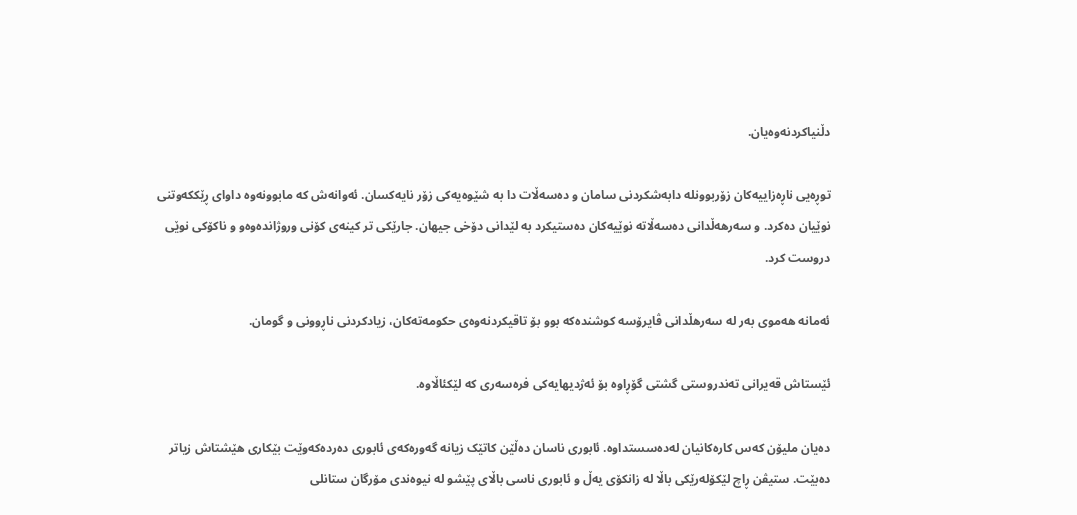دڵنیاکردنەوەیان.

توڕەیی ناڕەزاییەکان زۆربوونلە دابەشکردنی سامان و دەسەڵات دا بە شێوەیەکی زۆر نایەکسان. ئەوانەش کە مابوونەوە داوای ڕێککەوتنی نوێیان دەکرد. و سەرهەڵدانی دەسەڵاتە نوێیەکان دەستیکرد بە لێدانی دۆخی جیهان. جارێکی تر کینەی کۆنی وروژاندەوەو و ناکۆکی نوێی دروست کرد.

ئەمانە هەموی بەر لە سەرهڵدانی ڤایرۆسە کوشندەکە بوو بۆ تاقیکردنەوەی حکومەتەکان، زیادکردنی ناڕوونی و گومان.

ئێستاش قەیرانی تەندروستی گشتی گۆڕاوە بۆ ئەژدیهایەکی فرەسەری کە لێکئاڵاوە.

دەیان ملیۆن کەس کارەکانیان لەدەسستداوە. ئابوری ناسان دەڵێن کاتێک زیانە گەورەکەی ئابوری دەردەکەوێت بێکاری هێشتاش زیاتر دەبێت. ستیڤن ڕاچ لێکۆلەرێکی باڵا لە زانکۆی یەڵ و ئابوری ناسی باڵای پێشو لە نیوەندی مۆرگان ستانلی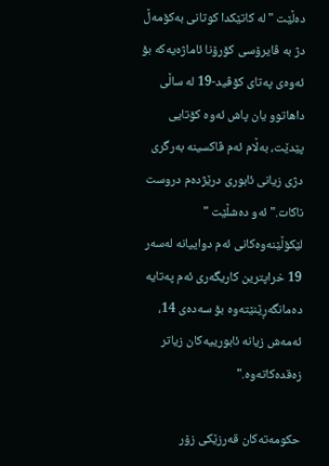دەڵێت " لە کاتێکدا کوتانی بەکۆمەڵ دژ بە ڤایرۆسی کۆرۆنا ئاماژەیەکە بۆ ئەوەی پەتای کۆڤید-19 لە ساڵی داهاتوو یان پاش ئەوە کۆتایی پێدێت، بەڵام ئەم ڤاکسینە بەرگری دژی زیانی ئابوری درێژدەم دروست ناکات." ئەو دەشڵێت " لێکۆڵێنەوەکانی ئەم دواییانە لەسەر 19 خراپترین کاریگەری ئەم پەتایە دەمانگەڕێنێتەوە بۆ سەدەی 14، ئەمەش زیانە ئابورییەکان زیاتر زەقدەکاتەوە."

حکومەتەکان قەرزێکی زۆر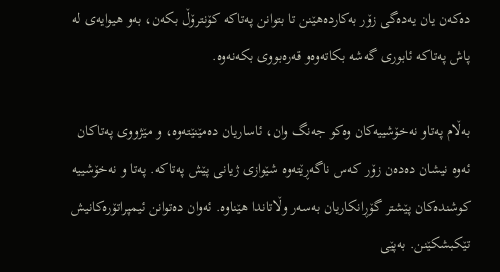دەکەن یان یەدەگی زۆر بەکاردەهێنن تا بتوانن پەتاکە کۆنترۆڵ بکەن، بەو هیوایەی لە پاش پەتاکە ئابوری گەشە بکاتەوەو قەرەبووی بکەنەوە.

بەڵام پەتاو نەخۆشییەکان وەکو جەنگ وان، ئاساریان دەمێنێتەوە، و مێژووی پەتاکان ئەوە نیشان دەدەن زۆر کەس ناگەڕێتەوە شێوازی ژیانی پێش پەتاکە. پەتا و نەخۆشییە کوشندەکان پێشتر گۆڕانکاریان بەسەر وڵاتاندا هێناوە. ئەوان دەتوانن ئیمپراتۆرەکانیش تێکبشکێنن. بەپێی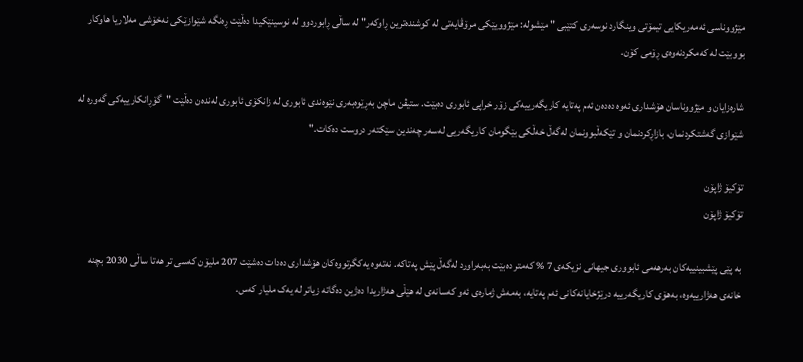مێژووناسی ئەمەریکایی تیمۆتی وینگارد نوسەری کتێبی " مێشولە: مێژوویێکی مرۆڤایەتی لە کوشندەترین ڕاوکەر" لە ساڵی ڕابوردوو لە نوسینێکیدا دەڵێت ڕەنگە شێوازێکی نەخۆشی مەلاریا هاوکار بووبێت لە کەمکردنەوەی ڕۆمی کۆن.

شارەزایان و مێژووناسان هۆشداری ئەوە دەدەن ئەم پەتایە کاریگەرییەکی زۆر خراپی ئابوری دەبێت. ستیڤن ماچن بەڕێوەبەری نێوەندی ئابوری لە زانکۆی ئابوری لەندەن دەڵێت "گۆڕانکارییەکی گەورە لە شێوازی گەشتکردنمان، بازاڕکردنمان و تێکەڵبوونمان لەگەڵ خەڵکی بێگومان کاریگەریی لەسەر چەندین سێکتەر دروست دەکات."

تۆکیۆ ژاپۆن
تۆکیۆ ژاپۆن

بە پێی پێشبینییەکان بەرهەمی ئابووری جیهانی نزیکەی 7 % کەمتر دەبێت بەبەراورد لەگەڵ پێش پەتاکە. نەتەوە یەکگرتووەکان هۆشداری دەدات دەشێت 207 ملیۆن کەسی تر هەتا ساڵی 2030 بچنە خانەی هەژارییەوە، بەهۆی کاریگەرییە درێژخایانەکانی ئەم پەتایە، بەمەش ژمارەی ئەو کەسانەی لە هێڵی هەژاریدا دەژین دەگاتە زیاتر لە یەک ملیار کەس.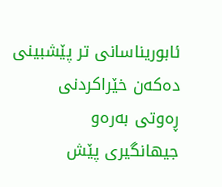ئابوریناسانی تر پێشبینی دەکەن خێراکردنی ڕەوتی بەرەو جیهانگیری پێش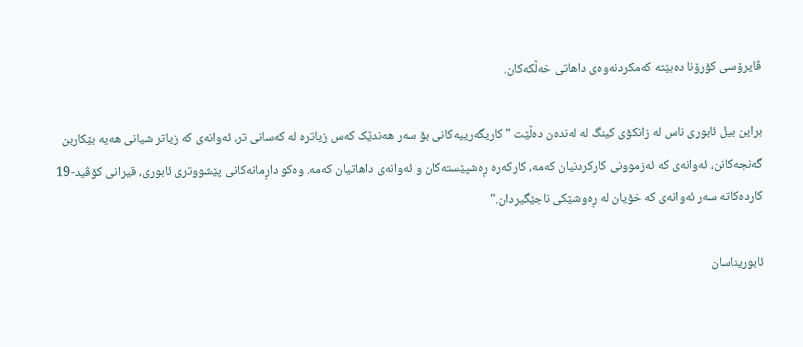ڤایرۆسی کۆرۆنا دەبێتە کەمکردنەوەی داهاتی خەڵکەکان.

براین بیل ئابوری ناس لە زانکۆی کینگ لە لەندەن دەڵێت " کاریگەرییەکانی بۆ سەر هەندێک کەس زیاترە لە کەسانی تر، ئەوانەی کە زیاتر شیانی هەیە بێکاربن گەنجەکانن، ئەوانەی کە ئەزموونی کارکردنیان کەمە، کارکەرە ڕەشپێستەکان و ئەوانەی داهاتیان کەمە. وەکو داڕمانەکانی پێشووتری ئابوری، قیرانی کۆڤید-19 کاردەکاتە سەر ئەوانەی کە خۆیان لە ڕەوشێکی ناجێگیردان."

ئابوریناسان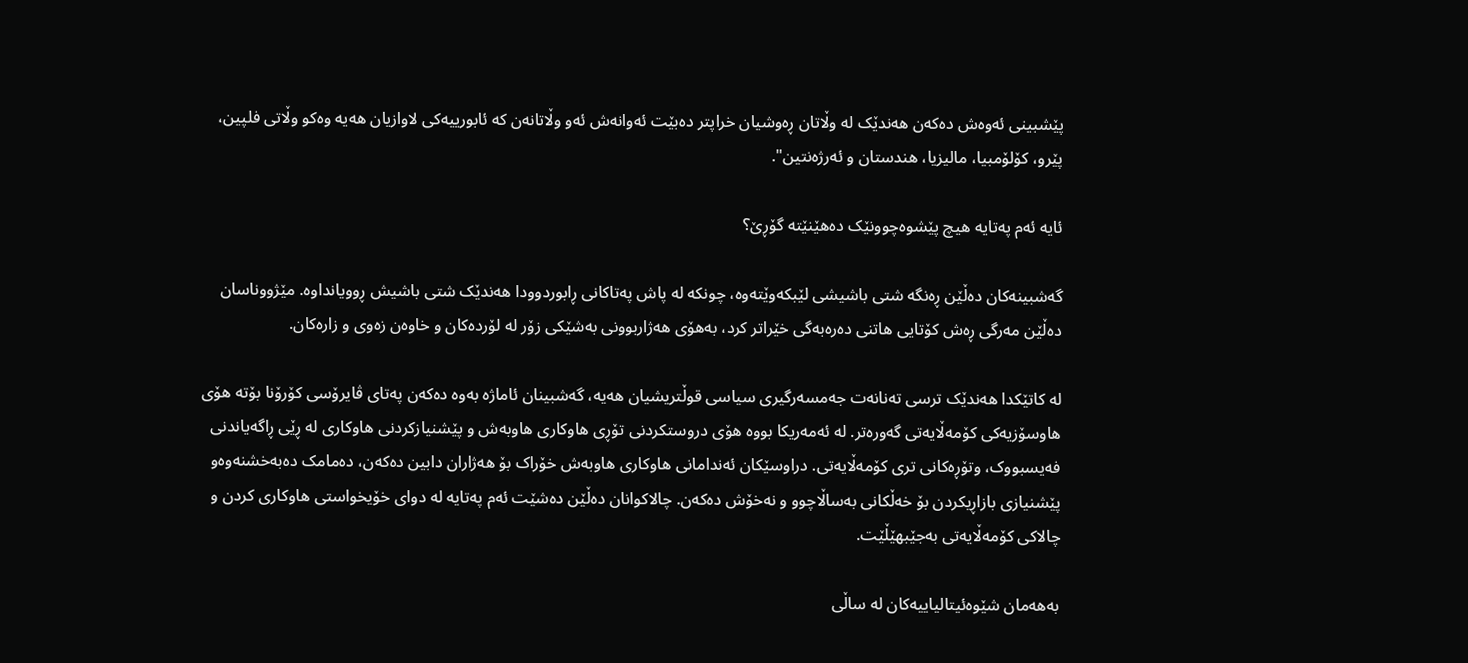پێشبینی ئەوەش دەکەن هەندێک لە وڵاتان ڕەوشیان خراپتر دەبێت ئەوانەش ئەو وڵاتانەن کە ئابورییەکی لاوازیان هەیە وەکو وڵاتی فلپین، پێرو، کۆلۆمبیا، مالیزیا، هندستان و ئەرژەنتین".

ئایە ئەم پەتایە هیچ پێشوەچوونێک دەهێنێتە گۆڕێ؟

گەشبینەکان دەڵێن ڕەنگە شتی باشیشی لێبکەوێتەوە، چونکە لە پاش پەتاکانی ڕابوردوودا هەندێک شتی باشیش ڕوویانداوە. مێژووناسان دەڵێن مەرگی ڕەش کۆتایی هاتنی دەرەبەگی خێراتر کرد، بەهۆی هەژاربوونی بەشێکی زۆر لە لۆردەکان و خاوەن زەوی و زارەکان.

لە کاتێکدا هەندێک ترسی تەنانەت جەمسەرگیری سیاسی قوڵتریشیان هەیە، گەشبینان ئاماژە بەوە دەکەن پەتای ڤایرۆسی کۆرۆنا بۆتە هۆی هاوسۆزیەکی کۆمەڵایەتی گەورەتر. لە ئەمەریکا بووە هۆی دروستکردنی تۆڕی هاوکاری هاوبەش و پێشنیازکردنی هاوکاری لە ڕێی ڕاگەیاندنی فەیسبووک، وتۆڕەکانی تری کۆمەڵایەتی. دراوسێکان ئەندامانی هاوکاری هاوبەش خۆراک بۆ هەژاران دابین دەکەن، دەمامک دەبەخشنەوەو پێشنیازی بازاڕیکردن بۆ خەڵکانی بەساڵاچوو و نەخۆش دەکەن. چالاکوانان دەڵێن دەشێت ئەم پەتایە لە دوای خۆیخواستی هاوکاری کردن و چالاکی کۆمەڵایەتی بەجێبهێڵێت.

بەهەمان شێوەئیتالیاییەکان لە ساڵی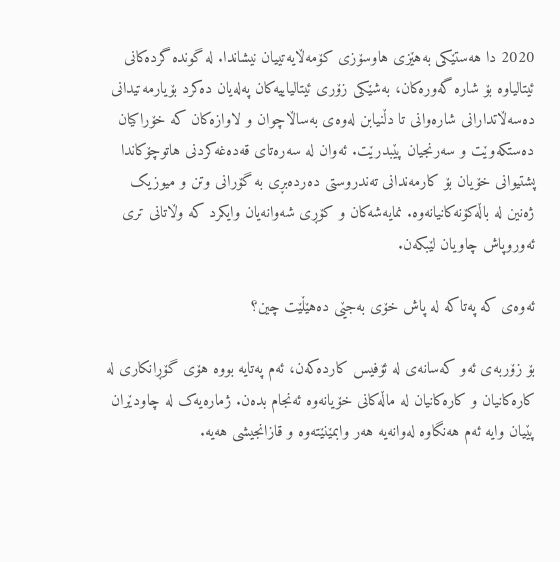2020 دا هەستێکی بەهێزی هاوسۆزی کۆمەڵایەتییان نیشاندا. لە گوندە گردەکانی ئیتالیاوە بۆ شارە گەورەکان، بەشێکی زۆری ئیتالیاییەکان پەلەیان دەکرد بۆیارمەتیدانی دەسەڵاتدارانی شارەوانی تا دڵنیابن لەوەی بەساڵاچوان و لاوازەکان کە خۆراکیان دەستکەوێت و سەرنجیان پێبدرێت. ئەوان لە سەرەتای قەدەغەکردنی هاتوچۆکاندا پشتیوانی خۆیان بۆ کارمەندانی تەندروستی دەردەبڕی بە گۆرانی وتن و میوزیک ژەنین لە باڵەکۆنەکانیانەوە. نمایەشەکان و کۆڕی شەوانەیان وایکرد کە وڵاتانی تری ئەوروپاش چاویان لێبکەن.

ئەوەی کە پەتاکە لە پاش خۆی بەجێی دەهێڵێت چین؟

بۆ زۆربەی ئەو کەسانەی لە ئۆفیس کاردەکەن، ئەم پەتایە بووە هۆی گۆڕانکاری لە کارەکانیان و کارەکانیان لە ماڵەکانی خۆیانەوە ئەنجام بدەن. ژمارەیەک لە چاودێران پێیان وایە ئەم هەنگاوە لەوانەیە هەر وابمێنێتەوە و قازانجیشی هەیە.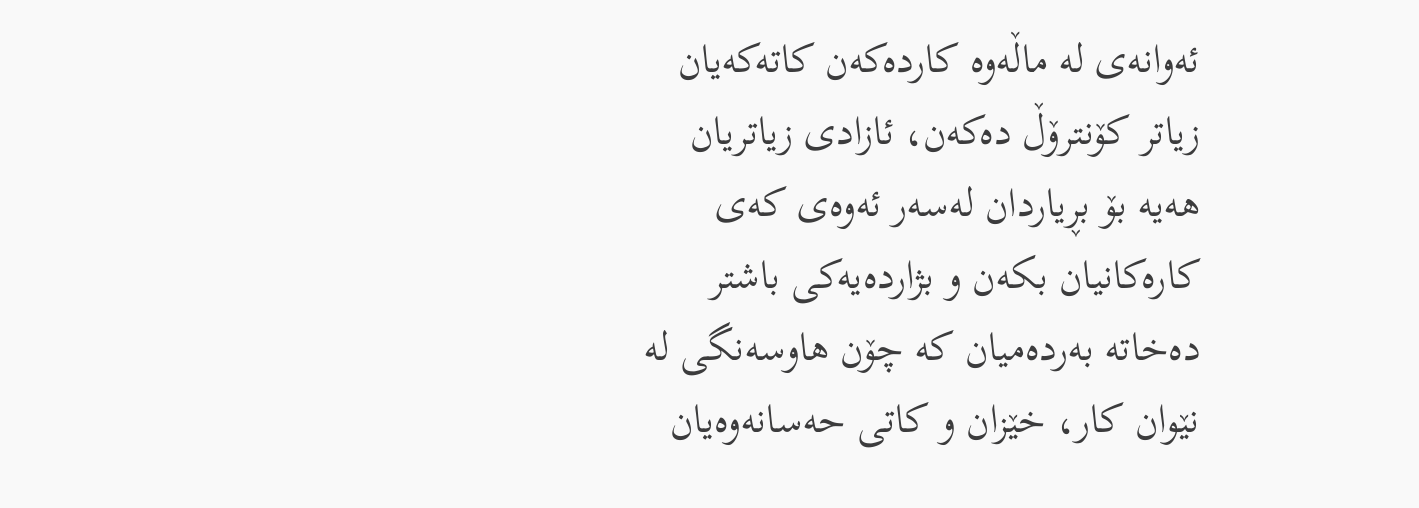ئەوانەی لە ماڵەوە کاردەکەن کاتەکەیان زیاتر کۆنترۆڵ دەکەن، ئازادی زیاتریان هەیە بۆ بڕیاردان لەسەر ئەوەی کەی کارەکانیان بکەن و بژاردەیەکی باشتر دەخاتە بەردەمیان کە چۆن هاوسەنگی لە نێوان کار، خێزان و کاتی حەسانەوەیان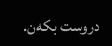دروست بکەن.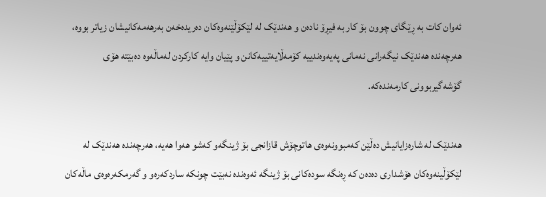ئەوان کات بە ڕێگای چوون بۆ کار بە فیڕۆ نادەن و هەندێک لە لێکۆڵێنەوەکان دەریدەخەن بەرهەمەکانیشان زیاتر بووە، هەرچەندە هەندێک نیگەرانی نەمانی پەیەوەندییە کۆمەڵایەتییەکانن و پێیان وایە کارکردن لەماڵەوە دەبێتە هۆی گۆشەگیربوونی کارمەندەکە.

هەندێک لە شارەزایانیش دەڵێن کەمبوونەوەی هاتوچۆش قازانجی بۆ ژینگەو کەشو هەوا هەیە، هەرچەندە هەندێک لە لێکۆڵینەوەکان هۆشداری دەدەن کە ڕەنگە سودەکانی بۆ ژینگە ئەوەندە نەبێت چونکە ساردکەرەو و گەرمکەرەوەی ماڵەکان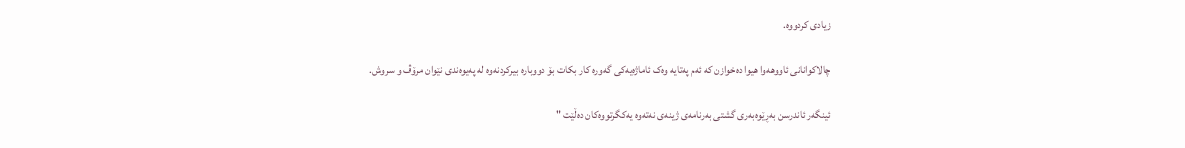زیادی کردووە.

چالاکوانانی ئاووهەوا هیوا دەخوازن کە ئەم پەتایە وەک ئاماژەیەکی گەورە کار بکات بۆ دووبارە بیرکردنەوە لە پەیوەندی نێوان مرۆڤ و سروش.

ئینگەر ئاندرسن بەڕێوەبەری گشتی بەرنامەی ژینەی نەتەوە یەکگرتووەکان دەڵێت "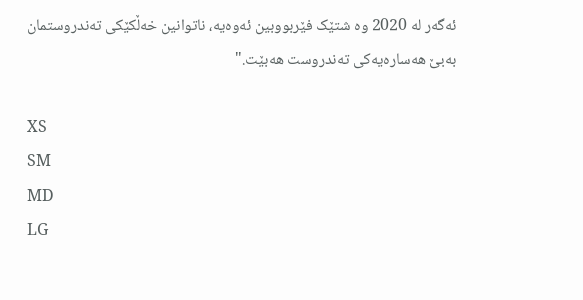ئەگەر لە 2020 وە شتێک فێربووبین ئەوەیە، ناتوانین خەڵکێکی تەندروستمان بەبێ هەسارەیەکی تەندروست هەبێت."

XS
SM
MD
LG